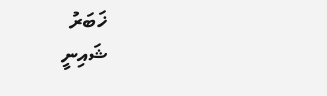ޚަބަރު
ޝައިނީ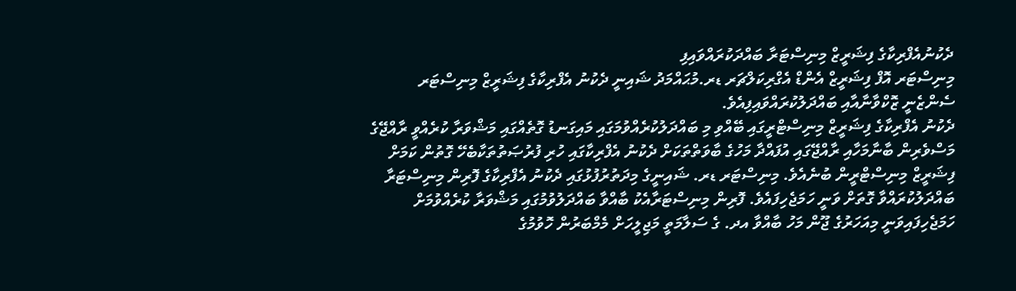ދެކުނުއެފްރިކާގެ ފިޝަރީޒް މިނިސްޓަރާ ބައްދަކުރައްވައިފި
މިނިސްޓަރ އޮފް ފިޝަރީޒް އެންޑް އެގްރިކަލްޗަރ ޑރ.މުޙައްމަދު ޝައިނީ ދެކުނު އެފްރިކާގެ ފިޝަރީޒް މިނިސްޓަރ ސެންޒެނީ ޒޮކްވާނާއާއި ބައްދަލުކުރައްވައިފިއެވެ.
ދެކުނު އެފްރިކާގެ ފިޝަރީޒް މިނިސްޓްރީގައި ބޭއްވި މި ބައްދަލުކުރެއްވުމަގައި މައިގަނޑު ގޮތެއްގައި މަޝްވަރާ ކުރެއްވީ ރާއްޖޭގެ މަސްވެރިން ބާނާމަހާއި ރާއްޖޭގައި އުފައްދާ މަހުގެ ބާވަތްތަކަށް ދެކުނު އެފްރިކާގައި ހުރި ފުރުޞަތުތަކާބެހޭ ގޮތުން ކަމަށް ފިޝަރީޒް މިނިސްޓްރީން ބުނެއެވެ. މިނިސްޓަރ ޑރ. ޝައިނީގެ މިދަތުރުފުޅުގައި ދެކުނު އެފްރިކާގެ ފޮރިން މިނިސްޓަރާ ބައްދަލުކުރައްވާ ގޮތަށް ވަނީ ހަމަޖެހިފައެވެ. ފޮރިން މިނިސްޓަރާއެކު ބާއްވާ ބައްދަލުވުމުގައި މަޝްވަރާ ކުރެއްވުމަށް ހަމަޖެހިފައިވަނީ މިއަހަރުގެ ޖޫން މަހު ބާއްވާ އދ. ގެ ސަލާމަތީ މަޖިލީހަށް މެމްބަރުން ހޮވުމުގެ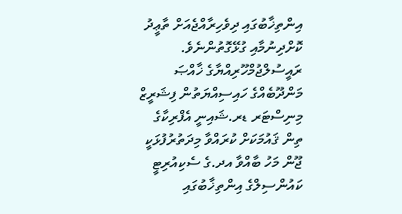އިންތިޚާބުގައި ދިވެހިރާއްޖެއަށް ތާޢީދު ކޮށްދިނުމާއި ގުޅޭގޮތުންނެވެ.
ރައީސުލްޖުމްހޫރިއްޔާގެ ޚާއްޞަ މަންދޫބެއްގެ ހައިސިއްޔަތުން ފިޝަރީޒް މިނިސްޓަރ ޑރ.ޝައިނީ އެފްރިކާގެ ތިން ޤައުމަކަށް ކުރައްވާ މިދަތުރުފުޅަކީ ޖޫން މަހު ބާއްވާ އދ.ގެ ސެކިއުރިޓީ ކައުންސިލްގެ އިންތިޚާބުގައި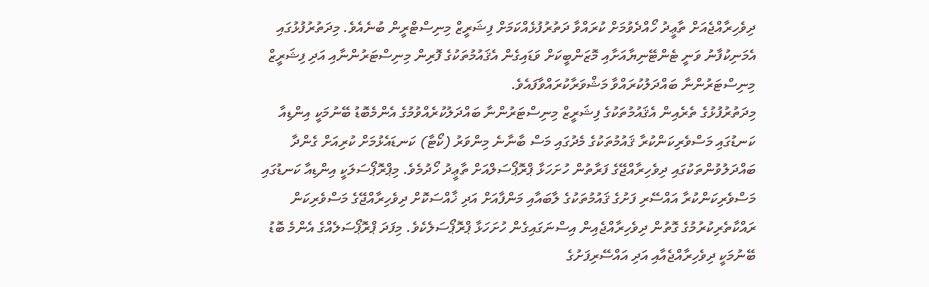ދިވެހިރާއްޖެއަށް ތާޢީދު ހޯއްދެވުމަށް ކުރައްވާ ދަތުރުފުޅެއްކަމަށް ފިޝަރީޒް މިނިސްޓްރީން ބުނެއެވެ. މިދަތުރުފުޅުގައި އެމަނިކުފާނު ވަނީ ޓެންޓޭނިޔާއަށާއި މޮޒަންބީކަށް ވަޑައިގެން އެޤައުމުތަކުގެ ފޮރިން މިނިސްޓަރުންނާއި އަދި ފިޝަރީޒް މިނިސްޓަރުންނާ ބައްދަލުކުރައްވާ މަޝްވަރާކުރައްވާފައެވެ.
މިދަތުރުފުޅުގެ ތެރެއިން އެޤައުމުތަކުގެ ފިޝަރީޒް މިނިސްޓަރުންނާ ބައްދަލުކުރެއްވުމުގެ އެންމެބޮޑު ބޭނުމަކީ އިންޑިއާ ކަނޑުގައި މަސްވެރިކަންކުރާ ޤައުމުތަކުގެ މެދުގައި މަސް ބާނާނެ މިންވަރު (ކޯޓާ) ކަނޑައެޅުމަށް ކުރިއަށް ގެންދާ ބައްދަލުވުންތަކުގައި ދިވެހިރާއްޖޭގެ ފަރާތުން ހުށަހަޅާ ޕްރޮޕޯސަލްއަށް ތާޢީދު ހޯދުމެވެ. މިޕްރޮޕޯސަލަކީ އިންޑިއާ ކަނޑުގައި މަސްވެރިކަންކުރާ އައްސޭރި ފަށުގެ ޤައުމުތަކުގެ ލާބައާއި މަންފާއަށް އަދި ޚާއްސަކޮށް ދިވެހިރާއްޖޭގެ މަސްވެރިކަން ރައްކާތެރިކުރުމުގެ ގޮތުން ދިވެހިރާއްޖެއިން އިސްނަގައިގެން ހުށަހަޅާ ޕްރޮޕޯސަލެކެވެ. މިފަދަ ޕްރޮޕޯސަލެއްގެ އެންމެ ބޮޑު ބޭނުމަކީ ދިވެހިރާއްޖެއާއި އަދި އައްސޭރިފަށުގެ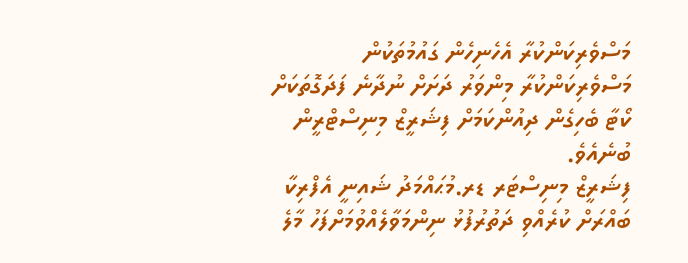މަސްވެރިކަންކުރާ އެހެނިހެން ގައުމުތަކުން މަސްވެރިކަންކުރާ މިންވަރު ދަށަށް ނުދާނެ ފަދަގޮތަކަށް ކޯޓާ ބެހިގެން ދިއުންކަމަށް ފިޝަރީޒް މިނިސްޓްރީން ބުނެއެވެ.
ފިޝަރީޒް މިނިސްޓަރ ޑރ.މުޙައްމަދު ޝައިނީ އެފްރިކާ ބައްރަށް ކުރެއްވި ދަތުރުފުޅު ނިންމަވާލެއްވުމަށްފަހު މާލެ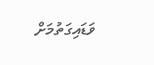ވަޑައިގަތުމަށް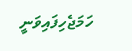ހަމަޖެހިފައިވަނީ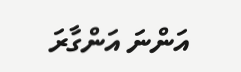އަންނަ އަންގާރަ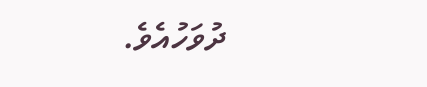ދުވަހުއެވެ.